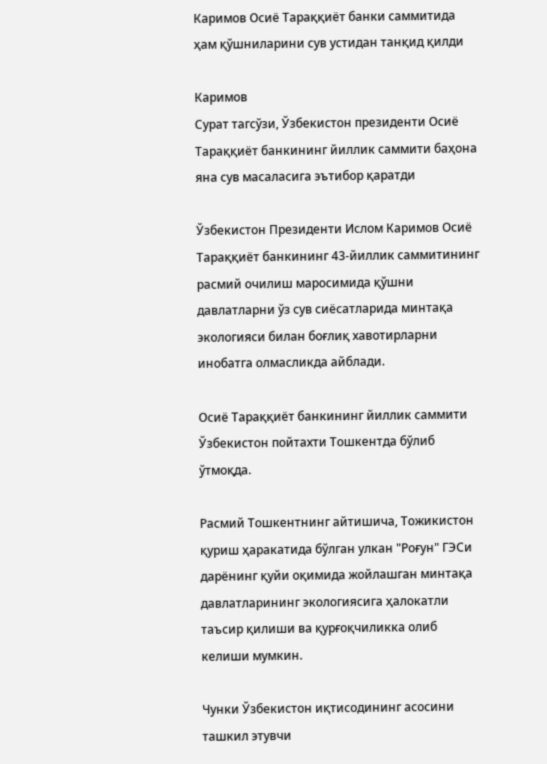Каримов Осиё Тараққиёт банки саммитида ҳам қўшниларини сув устидан танқид қилди

Каримов
Сурат тагсўзи, Ўзбекистон президенти Осиё Тараққиёт банкининг йиллик саммити баҳона яна сув масаласига эътибор қаратди

Ўзбекистон Президенти Ислом Каримов Осиё Тараққиёт банкининг 43-йиллик саммитининг расмий очилиш маросимида қўшни давлатларни ўз сув сиёсатларида минтақа экологияси билан боғлиқ хавотирларни инобатга олмасликда айблади.

Осиё Тараққиёт банкининг йиллик саммити Ўзбекистон пойтахти Тошкентда бўлиб ўтмоқда.

Расмий Тошкентнинг айтишича, Тожикистон қуриш ҳаракатида бўлган улкан "Роғун" ГЭСи дарёнинг қуйи оқимида жойлашган минтақа давлатларининг экологиясига ҳалокатли таъсир қилиши ва қурғоқчиликка олиб келиши мумкин.

Чунки Ўзбекистон иқтисодининг асосини ташкил этувчи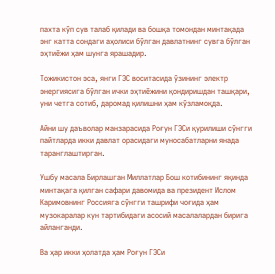пахта кўп сув талаб қилади ва бошқа томондан минтақада энг катта сондаги аҳолиси бўлган давлатнинг сувга бўлган эҳтиёжи ҳам шунга ярашадир.

Тожикистон эса, янги ГЭС воситасида ўзининг электр энергиясига бўлган ички эҳтиёжини қондиришдан ташқари, уни четга сотиб, даромад қилишни ҳам кўзламоқда.

Айни шу даъволар манзарасида Роғун ГЭСи қурилиши сўнгги пайтларда икки давлат орасидаги муносабатларни янада таранглаштирган.

Ушбу масала Бирлашган Миллатлар Бош котибининг яқинда минтақага қилган сафари давомида ва президент Ислом Каримовнинг Россияга сўнгги ташрифи чоғида ҳам музокаралар кун тартибидаги асосий масалалардан бирига айланганди.

Ва ҳар икки ҳолатда ҳам Роғун ГЭСи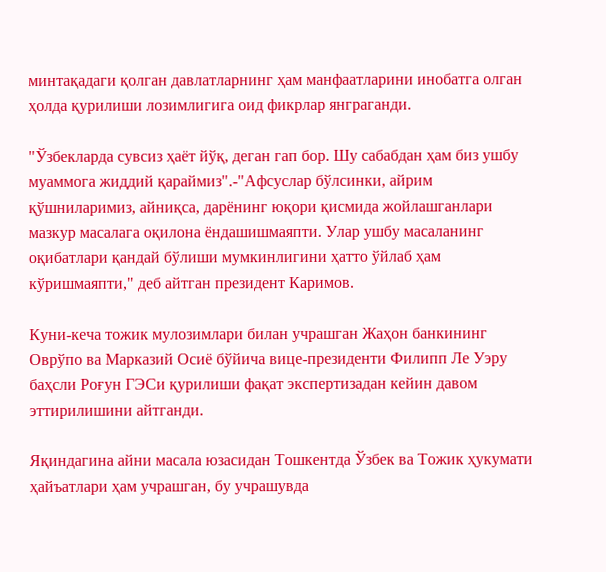минтақадаги қолган давлатларнинг ҳам манфаатларини инобатга олган ҳолда қурилиши лозимлигига оид фикрлар янграганди.

"Ўзбекларда сувсиз ҳаёт йўқ, деган гап бор. Шу сабабдан ҳам биз ушбу муаммога жиддий қараймиз".-"Афсуслар бўлсинки, айрим қўшниларимиз, айниқса, дарёнинг юқори қисмида жойлашганлари мазкур масалага оқилона ёндашишмаяпти. Улар ушбу масаланинг оқибатлари қандай бўлиши мумкинлигини ҳатто ўйлаб ҳам кўришмаяпти," деб айтган президент Каримов.

Куни-кеча тожик мулозимлари билан учрашган Жаҳон банкининг Оврўпо ва Марказий Осиё бўйича вице-президенти Филипп Ле Уэру баҳсли Роғун ГЭСи қурилиши фақат экспертизадан кейин давом эттирилишини айтганди.

Яқиндагина айни масала юзасидан Тошкентда Ўзбек ва Тожик ҳукумати ҳайъатлари ҳам учрашган, бу учрашувда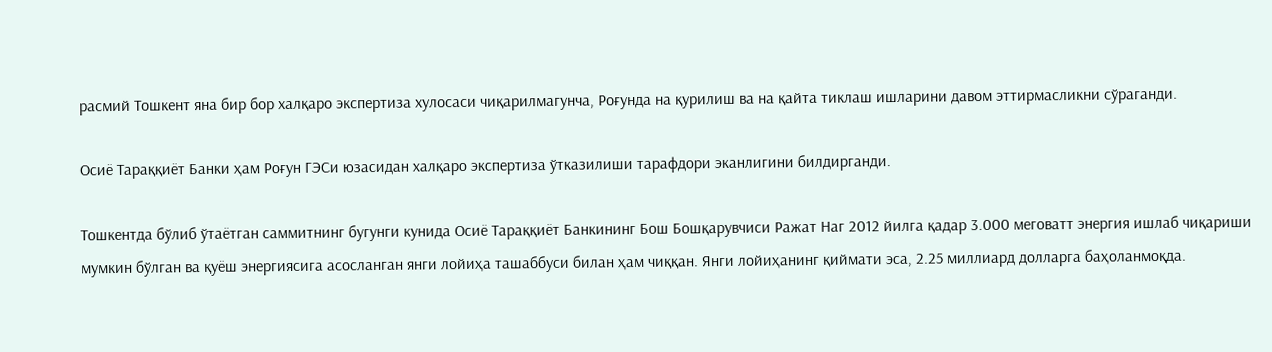расмий Тошкент яна бир бор халқаро экспертиза хулосаси чиқарилмагунча, Роғунда на қурилиш ва на қайта тиклаш ишларини давом эттирмасликни сўраганди.

Осиё Тараққиёт Банки ҳам Роғун ГЭСи юзасидан халқаро экспертиза ўтказилиши тарафдори эканлигини билдирганди.

Тошкентда бўлиб ўтаётган саммитнинг бугунги кунида Осиё Тараққиёт Банкининг Бош Бошқарувчиси Ражат Наг 2012 йилга қадар 3.000 меговатт энергия ишлаб чиқариши мумкин бўлган ва қуёш энергиясига асосланган янги лойиҳа ташаббуси билан ҳам чиққан. Янги лойиҳанинг қиймати эса, 2.25 миллиард долларга баҳоланмоқда.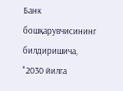Банк бошқарувчисининг билдиришича, "2030 йилга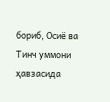бориб, Осиё ва Тинч уммони ҳавзасида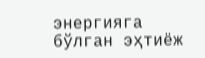энергияга бўлган эҳтиёж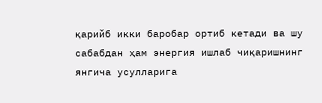қарийб икки баробар ортиб кетади ва шу сабабдан ҳам энергия ишлаб чиқаришнинг янгича усулларига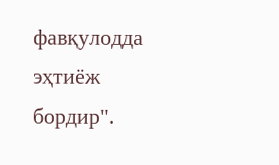фавқулодда эҳтиёж бордир".